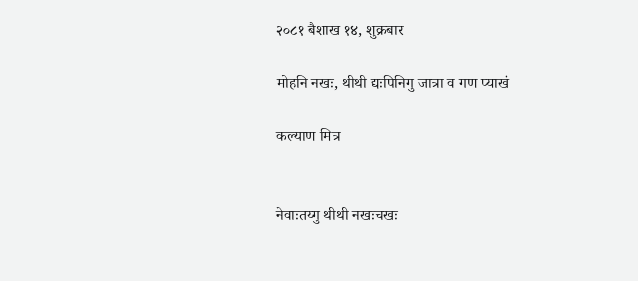२०८१ बैशाख १४, शुक्रबार

मोहनि नखः, थीथी द्यःपिनिगु जात्रा व गण प्याखं

कल्याण मित्र


नेवाःतय्गु थीथी नखःचखः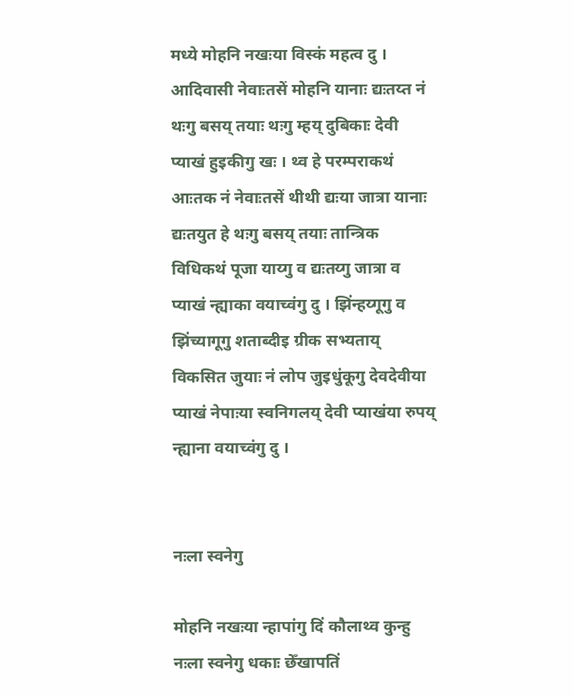मध्ये मोहनि नखःया विस्कं महत्व दु । आदिवासी नेवाःतसें मोहनि यानाः द्यःतय्त नं थःगु बसय् तयाः थःगु म्हय् दुबिकाः देवी प्याखं हुइकीगु खः । थ्व हे परम्पराकथं आःतक नं नेवाःतसें थीथी द्यःया जात्रा यानाः द्यःतयुत हे थःगु बसय् तयाः तान्त्रिक विधिकथं पूजा याय्गु व द्यःतय्गु जात्रा व प्याखं न्ह्याका वयाच्वंगु दु । झिंन्हय्गूगु व झिंच्यागूगु शताब्दीइ ग्रीक सभ्यताय् विकसित जुयाः नं लोप जुइधुंकूगु देवदेवीया प्याखं नेपाःया स्वनिगलय् देवी प्याखंया रुपय् न्ह्याना वयाच्वंगु दु ।


नःला स्वनेगु

मोहनि नखःया न्हापांगु दिं कौलाथ्व कुन्हु नःला स्वनेगु धकाः छेँखापतिं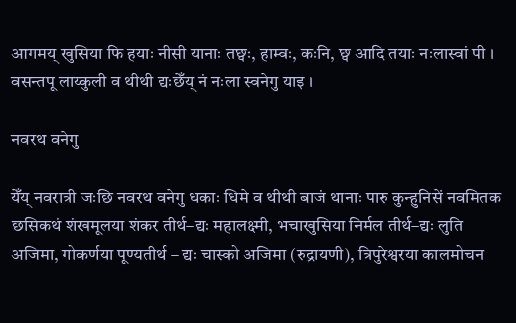आगमय् खुसिया फि हयाः नीसी यानाः तछ्वः, हाम्वः, कःनि, छ्व आदि तयाः नःलास्वां पी । वसन्तपू लाय्कुली व थीथी द्यःछेँय् नं नःला स्वनेगु याइ ।

नवरथ वनेगु

येँय् नवरात्री जःछि नवरथ वनेगु धकाः धिमे व थीथी बाजं थानाः पारु कुन्हुनिसें नवमितक छसिकथं शंखमूलया शंकर तीर्थ–द्यः महालक्ष्मी, भचाखुसिया निर्मल तीर्थ–द्यः लुति अजिमा, गोकर्णया पूण्यतीर्थ – द्यः चास्को अजिमा (रुद्रायणी), त्रिपुरेश्वरया कालमोचन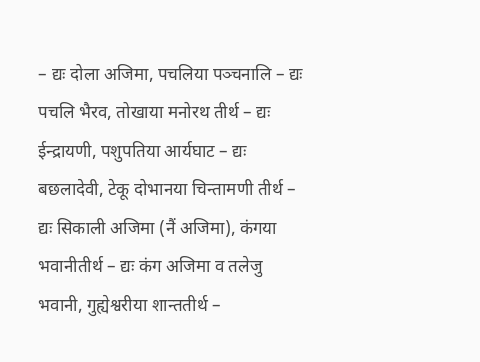– द्यः दोला अजिमा, पचलिया पञ्चनालि – द्यः पचलि भैरव, तोखाया मनोरथ तीर्थ – द्यः ईन्द्रायणी, पशुपतिया आर्यघाट – द्यः बछलादेवी, टेकू दोभानया चिन्तामणी तीर्थ – द्यः सिकाली अजिमा (नैं अजिमा), कंगया भवानीतीर्थ – द्यः कंग अजिमा व तलेजु भवानी, गुह्येश्वरीया शान्ततीर्थ –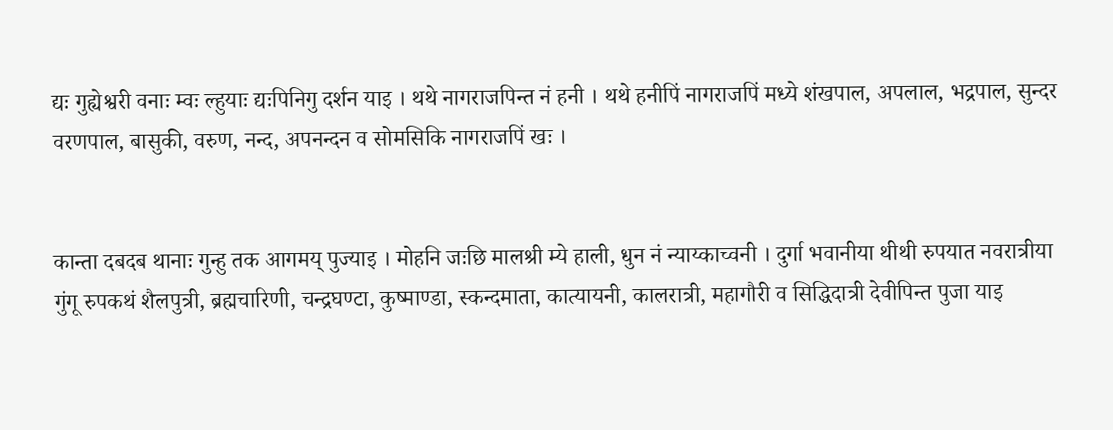द्यः गुह्येश्वरी वनाः म्वः ल्हुयाः द्यःपिनिगु दर्शन याइ । थथे नागराजपिन्त नं हनी । थथे हनीपिं नागराजपिं मध्ये शंखपाल, अपलाल, भद्रपाल, सुन्दर वरणपाल, बासुकी, वरुण, नन्द, अपनन्दन व सोमसिकि नागराजपिं खः ।


कान्ता दबदब थानाः गुन्हु तक आगमय् पुज्याइ । मोहनि जःछि मालश्री म्ये हाली, धुन नं न्याय्काच्वनी । दुर्गा भवानीया थीथी रुपयात नवरात्रीया गुंगू रुपकथं शैलपुत्री, ब्रह्मचारिणी, चन्द्रघण्टा, कुष्माण्डा, स्कन्दमाता, कात्यायनी, कालरात्री, महागौरी व सिद्धिदात्री देवीपिन्त पुजा याइ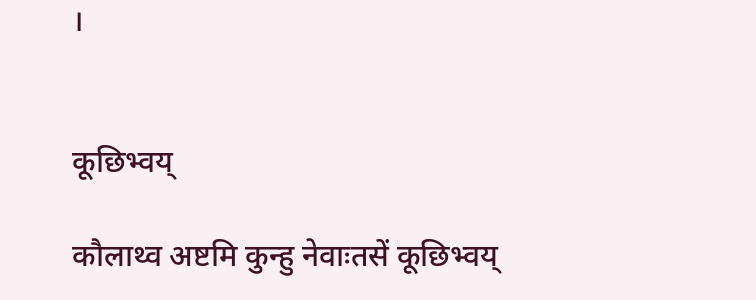।


कूछिभ्वय्

कौलाथ्व अष्टमि कुन्हु नेवाःतसें कूछिभ्वय्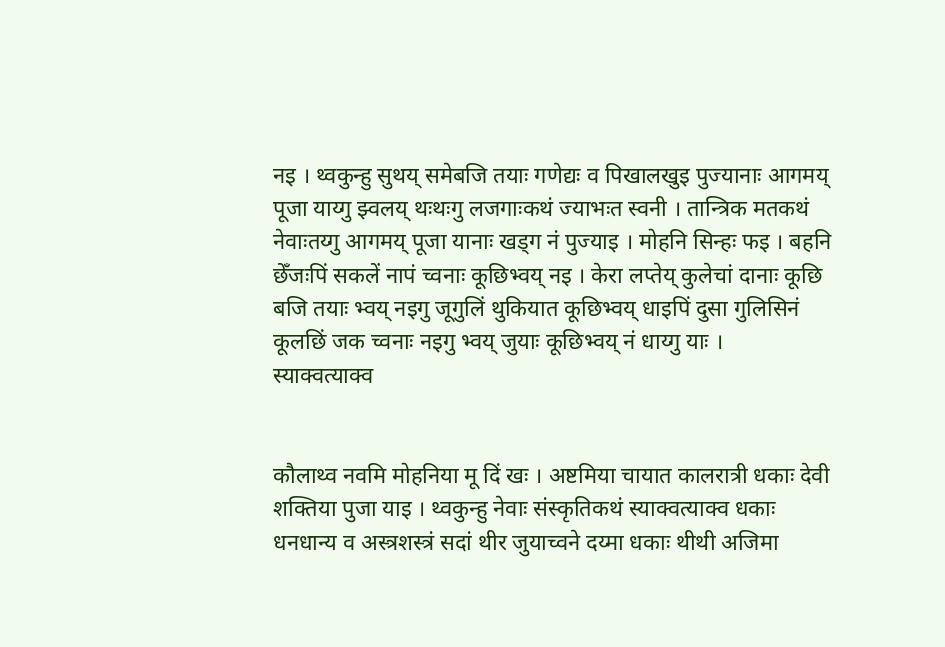नइ । थ्वकुन्हु सुथय् समेबजि तयाः गणेद्यः व पिखालखुइ पुज्यानाः आगमय् पूजा याय्गु झ्वलय् थःथःगु लजगाःकथं ज्याभःत स्वनी । तान्त्रिक मतकथं नेवाःतय्गु आगमय् पूजा यानाः खड्ग नं पुज्याइ । मोहनि सिन्हः फइ । बहनि छेँजःपिं सकलें नापं च्वनाः कूछिभ्वय् नइ । केरा लप्तेय् कुलेचां दानाः कूछि बजि तयाः भ्वय् नइगु जूगुलिं थुकियात कूछिभ्वय् धाइपिं दुसा गुलिसिनं कूलछिं जक च्वनाः नइगु भ्वय् जुयाः कूछिभ्वय् नं धाय्गु याः ।
स्याक्वत्याक्व


कौलाथ्व नवमि मोहनिया मू दिं खः । अष्टमिया चायात कालरात्री धकाः देवी शक्तिया पुजा याइ । थ्वकुन्हु नेवाः संस्कृतिकथं स्याक्वत्याक्व धकाः धनधान्य व अस्त्रशस्त्रं सदां थीर जुयाच्वने दय्मा धकाः थीथी अजिमा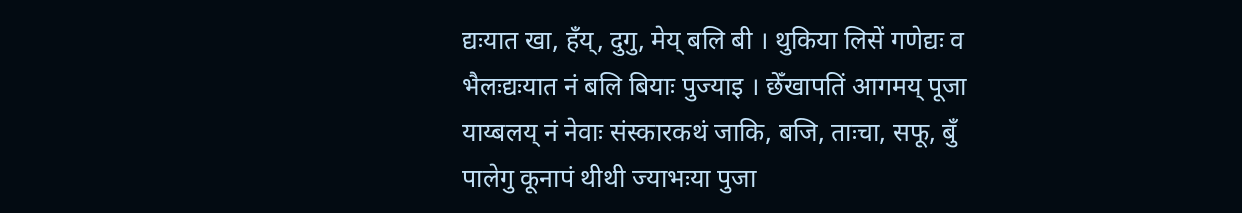द्यःयात खा, हँय्, दुगु, मेय् बलि बी । थुकिया लिसें गणेद्यः व भैलःद्यःयात नं बलि बियाः पुज्याइ । छेँखापतिं आगमय् पूजा याय्बलय् नं नेवाः संस्कारकथं जाकि, बजि, ताःचा, सफू, बुँ पालेगु कूनापं थीथी ज्याभःया पुजा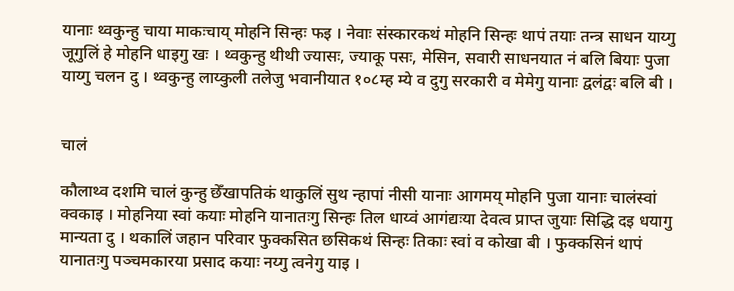यानाः थ्वकुन्हु चाया माकःचाय् मोहनि सिन्हः फइ । नेवाः संस्कारकथं मोहनि सिन्हः थापं तयाः तन्त्र साधन याय्गु जूगुलिं हे मोहनि धाइगु खः । थ्वकुन्हु थीथी ज्यासः, ज्याकू पसः, मेसिन, सवारी साधनयात नं बलि बियाः पुजा याय्गु चलन दु । थ्वकुन्हु लाय्कुली तलेजु भवानीयात १०८म्ह म्ये व दुगु सरकारी व मेमेगु यानाः द्वलंद्वः बलि बी ।


चालं

कौलाथ्व दशमि चालं कुन्हु छेँखापतिकं थाकुलिं सुथ न्हापां नीसी यानाः आगमय् मोहनि पुजा यानाः चालंस्वां क्वकाइ । मोहनिया स्वां कयाः मोहनि यानातःगु सिन्हः तिल धाय्वं आगंद्यःया देवत्व प्राप्त जुयाः सिद्धि दइ धयागु मान्यता दु । थकालिं जहान परिवार फुक्कसित छसिकथं सिन्हः तिकाः स्वां व कोखा बी । फुक्कसिनं थापं यानातःगु पञ्चमकारया प्रसाद कयाः नय्गु त्वनेगु याइ ।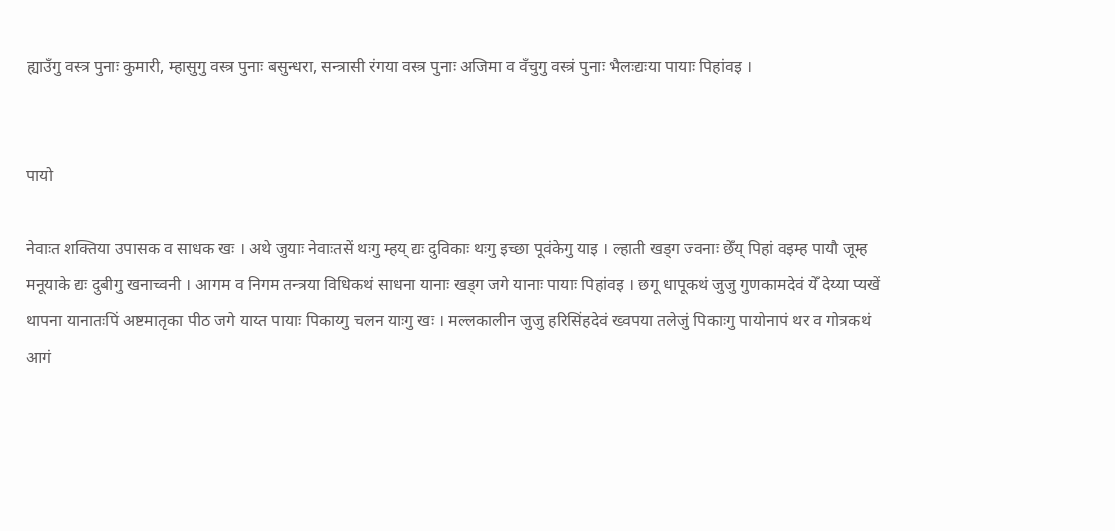ह्याउँगु वस्त्र पुनाः कुमारी, म्हासुगु वस्त्र पुनाः बसुन्धरा, सन्त्रासी रंगया वस्त्र पुनाः अजिमा व वँचुगु वस्त्रं पुनाः भैलःद्यःया पायाः पिहांवइ ।


पायो

नेवाःत शक्तिया उपासक व साधक खः । अथे जुयाः नेवाःतसें थःगु म्हय् द्यः दुविकाः थःगु इच्छा पूवंकेगु याइ । ल्हाती खड्ग ज्वनाः छेँय् पिहां वइम्ह पायौ जूम्ह मनूयाके द्यः दुबीगु खनाच्वनी । आगम व निगम तन्त्रया विधिकथं साधना यानाः खड्ग जगे यानाः पायाः पिहांवइ । छगू धापूकथं जुजु गुणकामदेवं येँ देय्या प्यखें थापना यानातःपिं अष्टमातृका पीठ जगे याय्त पायाः पिकाय्गु चलन याःगु खः । मल्लकालीन जुजु हरिसिंहदेवं ख्वपया तलेजुं पिकाःगु पायोनापं थर व गोत्रकथं आगं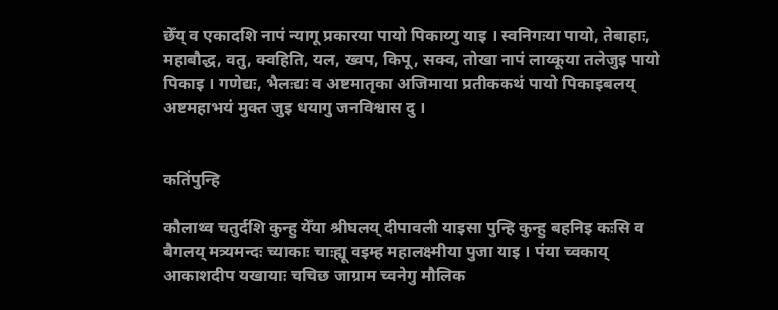छेँय् व एकादशि नापं न्यागू प्रकारया पायो पिकाय्गु याइ । स्वनिगःया पायो, तेबाहाः, महाबौद्ध, वतु, क्वहिति, यल, ख्वप, किपू, सक्व, तोखा नापं लाय्कूया तलेजुइ पायो पिकाइ । गणेद्यः, भैलःद्यः व अष्टमातृका अजिमाया प्रतीककथं पायो पिकाइबलय् अष्टमहाभयं मुक्त जुइ धयागु जनविश्वास दु ।


कतिंपुन्हि

कौलाथ्व चतुर्दशि कुन्हु येँया श्रीघलय् दीपावली याइसा पुन्हि कुन्हु बहनिइ कःसि व बैगलय् मत्र्यमन्दः च्याकाः चाःह्यू वइम्ह महालक्ष्मीया पुजा याइ । पंया च्वकाय् आकाशदीप यखायाः चचिछ जाग्राम च्वनेगु मौलिक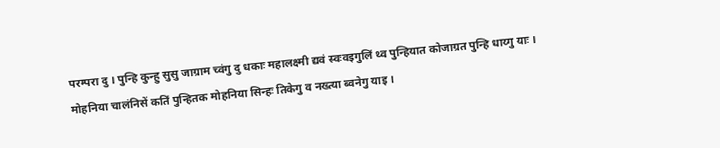परम्परा दु । पुन्हि कुन्हु सुसु जाग्राम च्वंगु दु धकाः महालक्ष्मी द्यवं स्वःवइगुलिं थ्व पुन्हियात कोजाग्रत पुन्हि धाय्गु याः ।
मोहनिया चालंनिसें कतिं पुन्हितक मोहनिया सिन्हः तिकेगु व नख्त्या ब्वनेगु याइ ।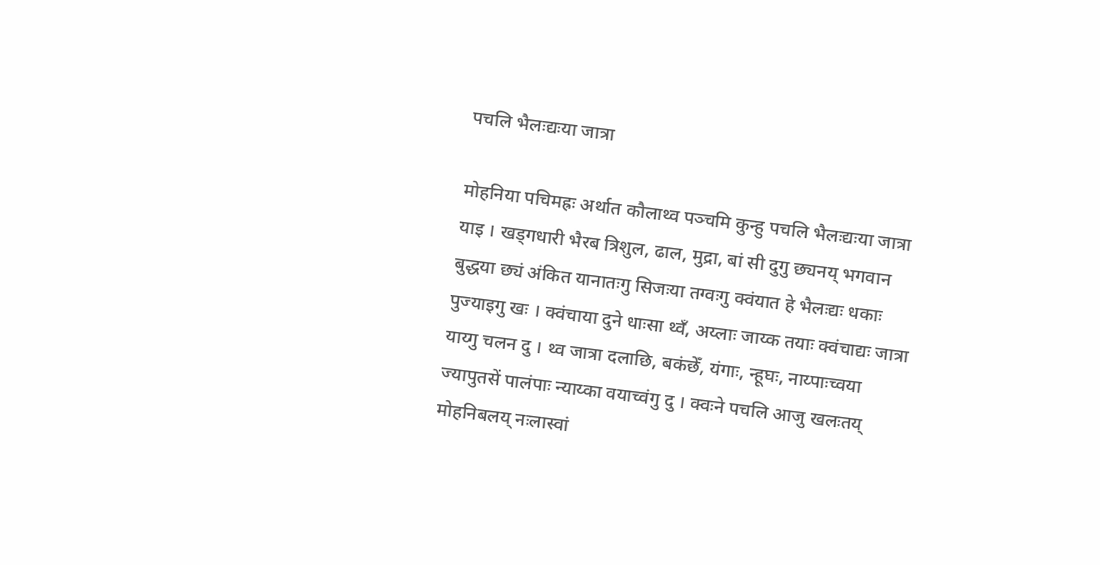पचलि भैलःद्यःया जात्रा

मोहनिया पचिमह्रः अर्थात कौलाथ्व पञ्चमि कुन्हु पचलि भैलःद्यःया जात्रा याइ । खड्गधारी भैरब त्रिशुल, ढाल, मुद्रा, बां सी दुगु छ्यनय् भगवान बुद्धया छ्यं अंकित यानातःगु सिजःया तग्वःगु क्वंयात हे भैलःद्यः धकाः पुज्याइगु खः । क्वंचाया दुने धाःसा थ्वँ, अय्लाः जाय्क तयाः क्वंचाद्यः जात्रा याय्गु चलन दु । थ्व जात्रा दलाछि, बकंछेँ, यंगाः, न्हूघः, नाय्पाःच्वया ज्यापुतसें पालंपाः न्याय्का वयाच्वंगु दु । क्वःने पचलि आजु खलःतय् मोहनिबलय् नःलास्वां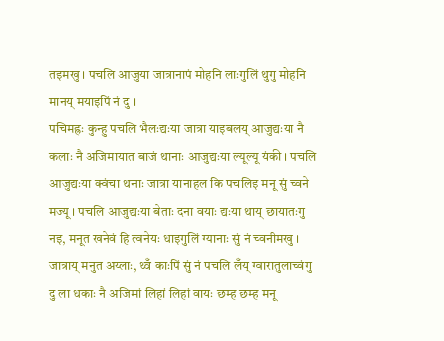तइमखु । पचलि आजुया जात्रानापं मोहनि लाःगुलिं थुगु मोहनि मानय् मयाइपिं नं दु ।
पचिमह्रः कुन्हु पचलि भैलःद्यःया जात्रा याइबलय् आजुद्यःया नै कलाः नै अजिमायात बाजं थानाः आजुद्यःया ल्यूल्यू यंकी । पचलि आजुद्यःया क्वंचा थनाः जात्रा यानाहल कि पचलिइ मनू सुं च्वने मज्यू । पचलि आजुद्यःया बेताः दना वयाः द्यःया थाय् छायातःगु नइ, मनूत खनेवं हि त्वनेयः धाइगुलिं ग्यानाः सुं नं च्वनीमखु । जात्राय् मनुत अय्लाः, थ्वँ काःपिं सुं नं पचलि लँय् ग्वारातुलाच्वंगु दु ला धकाः नै अजिमां लिहां लिहां वायः छम्ह छम्ह मनू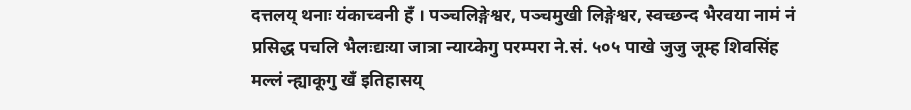दत्तलय् थनाः यंकाच्वनी हँ । पञ्चलिङ्गेश्वर, पञ्चमुखी लिङ्गेश्वर, स्वच्छन्द भैरवया नामं नं प्रसिद्ध पचलि भैलःद्यःया जात्रा न्याय्केगु परम्परा ने.सं. ५०५ पाखे जुजु जूम्ह शिवसिंह मल्लं न्ह्याकूगु खँ इतिहासय्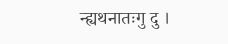न्ह्यथनातःगु दु ।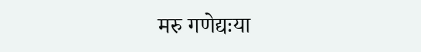मरु गणेद्यःया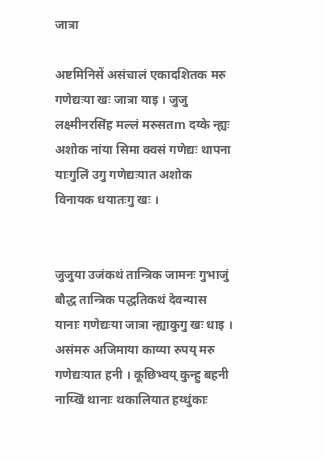जात्रा

अष्टमिनिसें असंचालं एकादशितक मरु गणेद्यःया खः जात्रा याइ । जुजु लक्ष्मीनरसिंह मल्लं मरुसतm दय्के न्ह्यः अशोक नांया सिमा क्वसं गणेद्यः थापना याःगुलिं उगु गणेद्यःयात अशोक विनायक धयातःगु खः ।


जुजुया उजंकथं तान्त्रिक जामनः गुभाजुं बौद्ध तान्त्रिक पद्धतिकथं देवन्यास यानाः गणेद्यःया जात्रा न्ह्याकुगु खः धाइ । असंमरु अजिमाया काय्या रुपय् मरु गणेद्यःयात हनी । कूछिभ्वय् कुन्हु बहनी नाय्खिं थानाः थकालियात हय्धुंकाः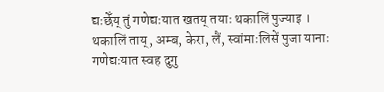द्यःछेँय् तुं गणेद्यःयात खतय् तयाः थकालिं पुज्याइ । थकालिं ताय्, अम्ब, केरा, लैं, स्वांमाःलिसें पुजा यानाः गणेद्यःयात स्वह दुगु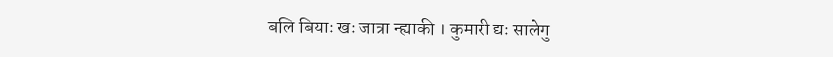बलि बियाः खः जात्रा न्ह्याकी । कुमारी द्यः सालेगु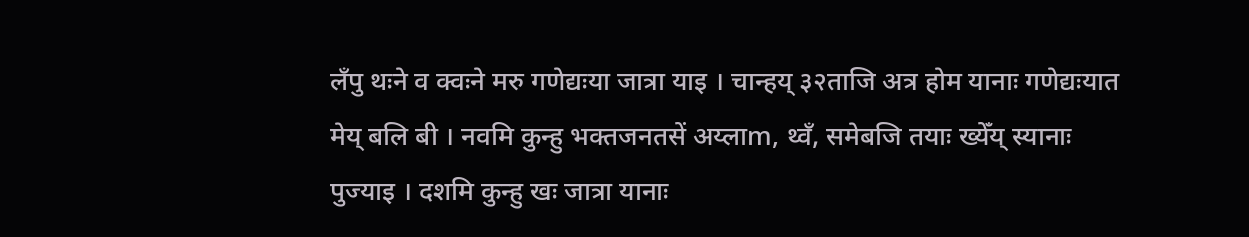लँपु थःने व क्वःने मरु गणेद्यःया जात्रा याइ । चान्हय् ३२ताजि अत्र होम यानाः गणेद्यःयात मेय् बलि बी । नवमि कुन्हु भक्तजनतसें अय्लाm, थ्वँ, समेबजि तयाः ख्येँय् स्यानाः पुज्याइ । दशमि कुन्हु खः जात्रा यानाः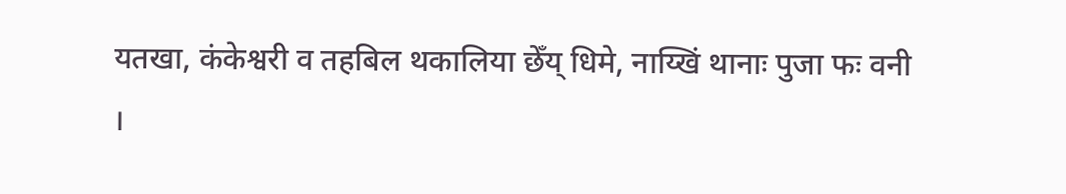यतखा, कंकेश्वरी व तहबिल थकालिया छेँय् धिमे, नाय्खिं थानाः पुजा फः वनी ।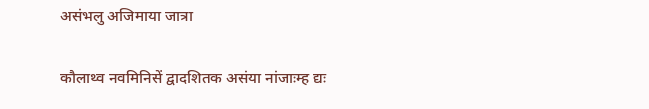असंभलु अजिमाया जात्रा

कौलाथ्व नवमिनिसें द्वादशितक असंया नांजाःम्ह द्यः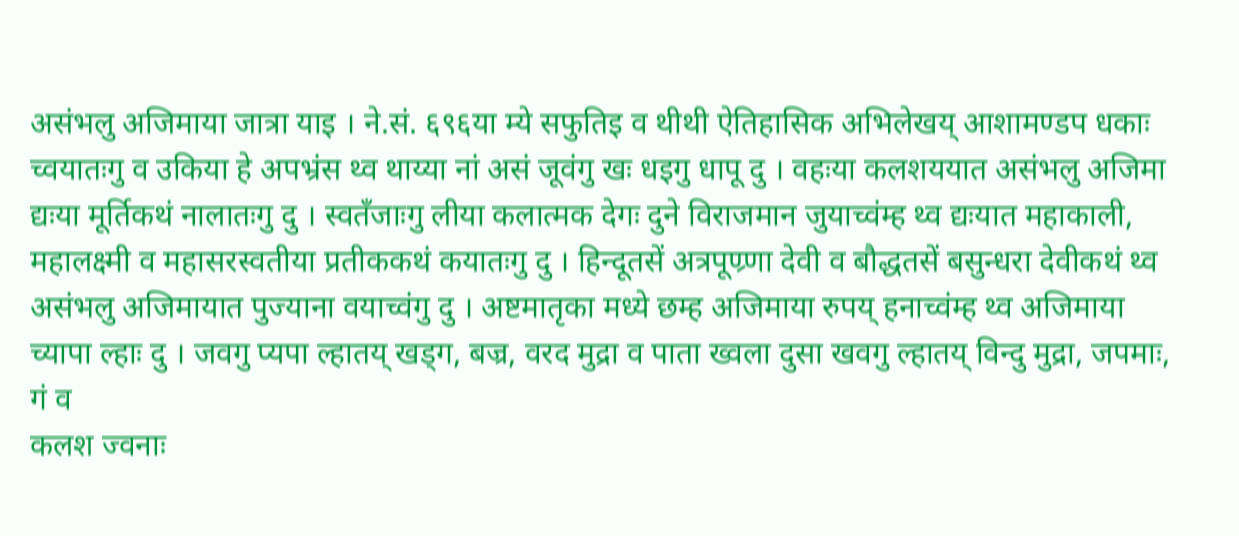असंभलु अजिमाया जात्रा याइ । ने.सं. ६९६या म्ये सफुतिइ व थीथी ऐतिहासिक अभिलेखय् आशामण्डप धकाः च्वयातःगु व उकिया हे अपभ्रंस थ्व थाय्या नां असं जूवंगु खः धइगु धापू दु । वहःया कलशययात असंभलु अजिमा द्यःया मूर्तिकथं नालातःगु दु । स्वतँजाःगु लीया कलात्मक देगः दुने विराजमान जुयाच्वंम्ह थ्व द्यःयात महाकाली, महालक्ष्मी व महासरस्वतीया प्रतीककथं कयातःगु दु । हिन्दूतसें अत्रपूण्र्णा देवी व बौद्धतसें बसुन्धरा देवीकथं थ्व असंभलु अजिमायात पुज्याना वयाच्वंगु दु । अष्टमातृका मध्ये छम्ह अजिमाया रुपय् हनाच्वंम्ह थ्व अजिमाया च्यापा ल्हाः दु । जवगु प्यपा ल्हातय् खड्ग, बज्र, वरद मुद्रा व पाता ख्वला दुसा खवगु ल्हातय् विन्दु मुद्रा, जपमाः, गं व
कलश ज्वनाः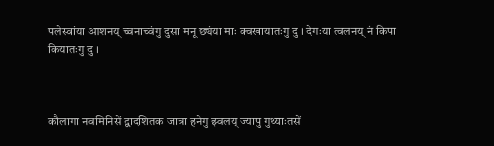पलेस्वांया आशनय् च्वनाच्वंगु दुसा मनू छ्यंया माः क्वखायातःगु दु । देगःया त्वलनय् नं किपा कियातःगु दु ।



कौलागा नवमिनिसें द्वादशितक जात्रा हनेगु झ्वलय् ज्यापु गुथ्याःतसें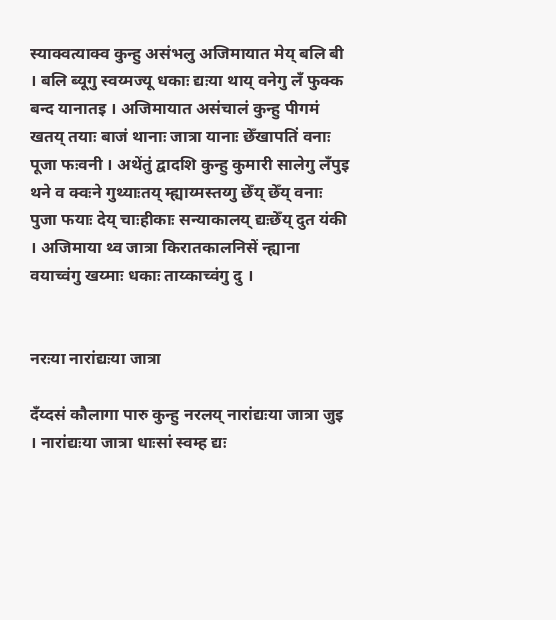स्याक्वत्याक्व कुन्हु असंभलु अजिमायात मेय् बलि बी । बलि ब्यूगु स्वय्मज्यू धकाः द्यःया थाय् वनेगु लँ फुक्क बन्द यानातइ । अजिमायात असंचालं कुन्हु पीगमं खतय् तयाः बाजं थानाः जात्रा यानाः छेँखापतिं वनाः पूजा फःवनी । अथेंतुं द्वादशि कुन्हु कुमारी सालेगु लँपुइ थने व क्वःने गुथ्याःतय् म्ह्याय्मस्तय्गु छेँय् छेँय् वनाः पुजा फयाः देय् चाःहीकाः सन्याकालय् द्यःछेँय् दुत यंकी । अजिमाया थ्व जात्रा किरातकालनिसें न्ह्याना वयाच्वंगु खय्माः धकाः ताय्काच्वंगु दु ।


नरःया नारांद्यःया जात्रा

दँय्दसं कौलागा पारु कुन्हु नरलय् नारांद्यःया जात्रा जुइ । नारांद्यःया जात्रा धाःसां स्वम्ह द्यः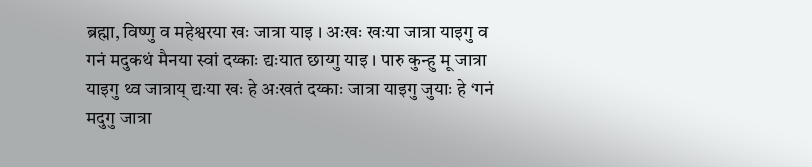ब्रह्मा, विष्णु व महेश्वरया खः जात्रा याइ । अःखः खःया जात्रा याइगु व गनं मदुकथं मैनया स्वां दय्काः द्यःयात छाय्गु याइ । पारु कुन्हु मू जात्रा याइगु थ्व जात्राय् द्यःया खः हे अःखतं दय्काः जात्रा याइगु जुयाः हे ‘गनं मदुगु जात्रा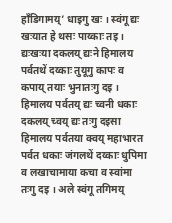हाँडिगामय्’ धाइगु खः । स्वंगू द्यः खःयात हे थसः पाय्काः तइ । द्यःखःया दकलय् द्यःने हिमालय पर्वतथें दय्काः तुयूगु कापः व कपाय् तयाः भुनातःगु दइ । हिमालय पर्वतय् द्यः च्वनी धकाः दकलय् च्वय् द्यः तःगु दइसा हिमालय पर्वतया क्वय् महाभारत पर्वत धकाः जंगलथें दय्काः धुपिमा व लखाचामाया कचा व स्वांमा तःगु दइ । अले स्वंगू तगिमय्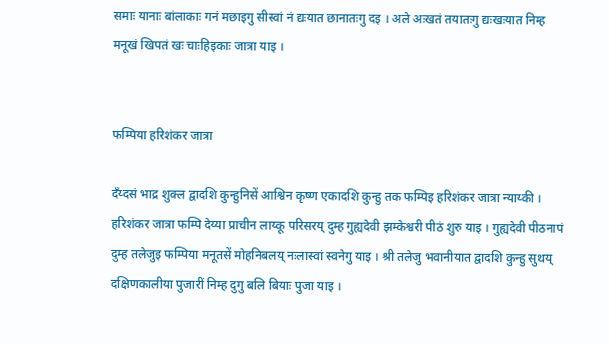समाः यानाः बांलाकाः गनं मछाइगु सीस्वां नं द्यःयात छानातःगु दइ । अले अःखतं तयातःगु द्यःखःयात निम्ह मनूखं खिपतं खः चाःहिइकाः जात्रा याइ ।


फम्पिया हरिशंकर जात्रा

दँय्दसं भाद्र शुक्ल द्वादशि कुन्हुनिसें आश्विन कृष्ण एकादशि कुन्हु तक फम्पिइ हरिशंकर जात्रा न्याय्की । हरिशंकर जात्रा फम्पि देय्या प्राचीन लाय्कू परिसरय् दुम्ह गुह्यदेवी झम्केश्वरी पीठं शुरु याइ । गुह्यदेवी पीठनापं दुम्ह तलेजुइ फम्पिया मनूतसें मोहनिबलय् नःलास्वां स्वनेगु याइ । श्री तलेजु भवानीयात द्वादशि कुन्हु सुथय् दक्षिणकालीया पुजारीं निम्ह दुगु बलि बियाः पुजा याइ ।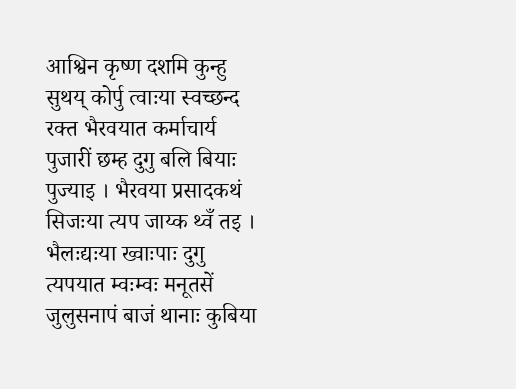आश्विन कृष्ण दशमि कुन्हु सुथय् कोर्पु त्वाःया स्वच्छन्द रक्त भैरवयात कर्माचार्य पुजारीं छम्ह दुगु बलि बियाः पुज्याइ । भैरवया प्रसादकथं सिजःया त्यप जाय्क थ्वँ तइ । भैलःद्यःया ख्वाःपाः दुगु त्यपयात म्वःम्वः मनूतसें जुलुसनापं बाजं थानाः कुबिया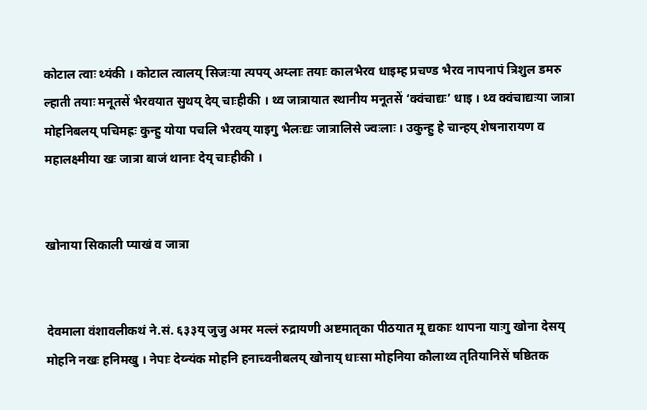कोटाल त्वाः थ्यंकी । कोटाल त्वालय् सिजःया त्यपय् अय्लाः तयाः कालभैरव धाइम्ह प्रचण्ड भैरव नापनापं त्रिशुल डमरु ल्हाती तयाः मनूतसें भैरवयात सुथय् देय् चाःहीकी । थ्व जात्रायात स्थानीय मनूतसें ‘क्वंचाद्यः’ धाइ । थ्व क्वंचाद्यःया जात्रा मोहनिबलय् पचिमह्रः कुन्हु योया पचलि भैरवय् याइगु भैलःद्यः जात्रालिसे ज्वःलाः । उकुन्हु हे चान्हय् शेषनारायण व महालक्ष्मीया खः जात्रा बाजं थानाः देय् चाःहीकी ।


खोनाया सिकाली प्याखं व जात्रा


देवमाला वंशावलीकथं ने.सं. ६३३य् जुजु अमर मल्लं रुद्रायणी अष्टमातृका पीठयात मू द्यकाः थापना याःगु खोना देसय् मोहनि नखः हनिमखु । नेपाः देय्न्यंक मोहनि हनाच्वनीबलय् खोनाय् धाःसा मोहनिया कौलाथ्व तृतियानिसें षष्ठितक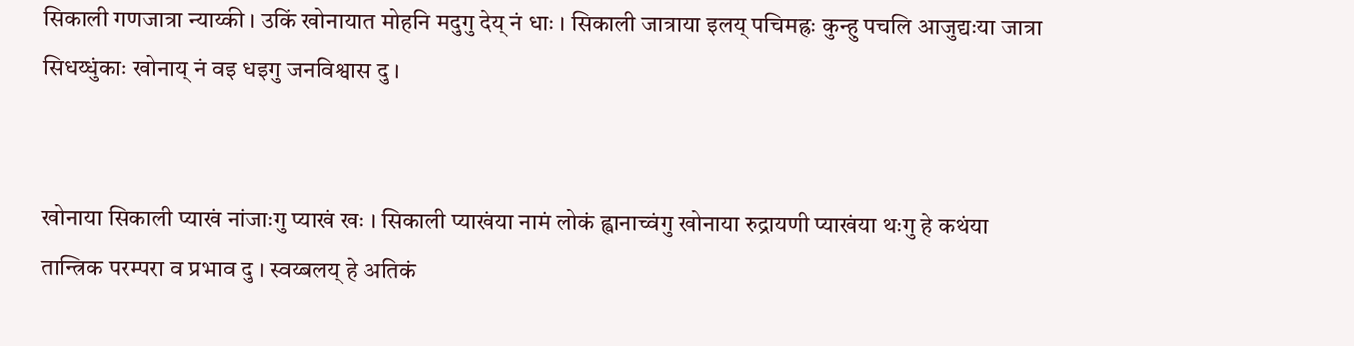सिकाली गणजात्रा न्याय्की । उकिं खोनायात मोहनि मदुगु देय् नं धाः । सिकाली जात्राया इलय् पचिमह्रः कुन्हु पचलि आजुद्यःया जात्रा सिधय्धुंकाः खोनाय् नं वइ धइगु जनविश्वास दु ।


खोनाया सिकाली प्याखं नांजाःगु प्याखं खः । सिकाली प्याखंया नामं लोकं ह्वानाच्वंगु खोनाया रुद्रायणी प्याखंया थःगु हे कथंया तान्त्रिक परम्परा व प्रभाव दु । स्वय्बलय् हे अतिकं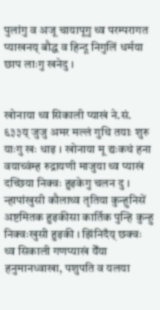पुलांगु व अजू चायापूगु थ्व परम्परागत प्याखनय् बौद्ध व हिन्दू निगुलिं धर्मया छाप लाःगु खनेदु ।


खोनाया थ्व सिकाली प्याखं ने.सं. ६३३य् जुजु अमर मल्लं गुथि तयाः शुरु याःगु खः धाइ । खोनाया मू द्यःकथं हना वयाच्वंम्ह रुद्रायणी माजुया थ्व प्याखं दच्छिया निक्वः हुइकेगु चलन दु । न्हापांखुसी कौलाथ्व तृतिया कुन्हुनिसें अष्टमितक हुइकीसा कार्तिक पुन्हि कुन्हु निक्वःखुसी हुइकी । झिंनिदँय् छक्वः थ्व सिकाली गणप्याखं येँया हनुमानध्वाखा, पशुपति व यलया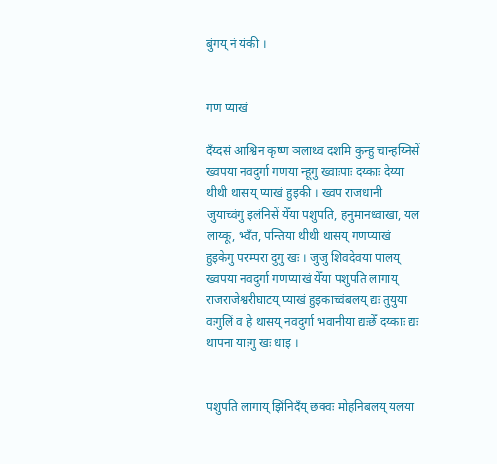बुंगय् नं यंकी ।


गण प्याखं

दँय्दसं आश्विन कृष्ण ञलाथ्व दशमि कुन्हु चान्हय्निसें ख्वपया नवदुर्गा गणया न्हूगु ख्वाःपाः दय्काः देय्या थीथी थासय् प्याखं हुइकी । ख्वप राजधानी जुयाच्वंगु इलंनिसें येँया पशुपति, हनुमानध्वाखा, यल लाय्कू, भ्वँत, पन्तिया थीथी थासय् गणप्याखं हुइकेगु परम्परा दुगु खः । जुजु शिवदेवया पालय् ख्वपया नवदुर्गा गणप्याखं येँया पशुपति लागाय् राजराजेश्वरीघाटय् प्याखं हुइकाच्वंबलय् द्यः तुयुया वःगुलिं व हे थासय् नवदुर्गा भवानीया द्यःछेँ दय्काः द्यः थापना याःगु खः धाइ ।


पशुपति लागाय् झिंनिदँय् छक्वः मोहनिबलय् यलया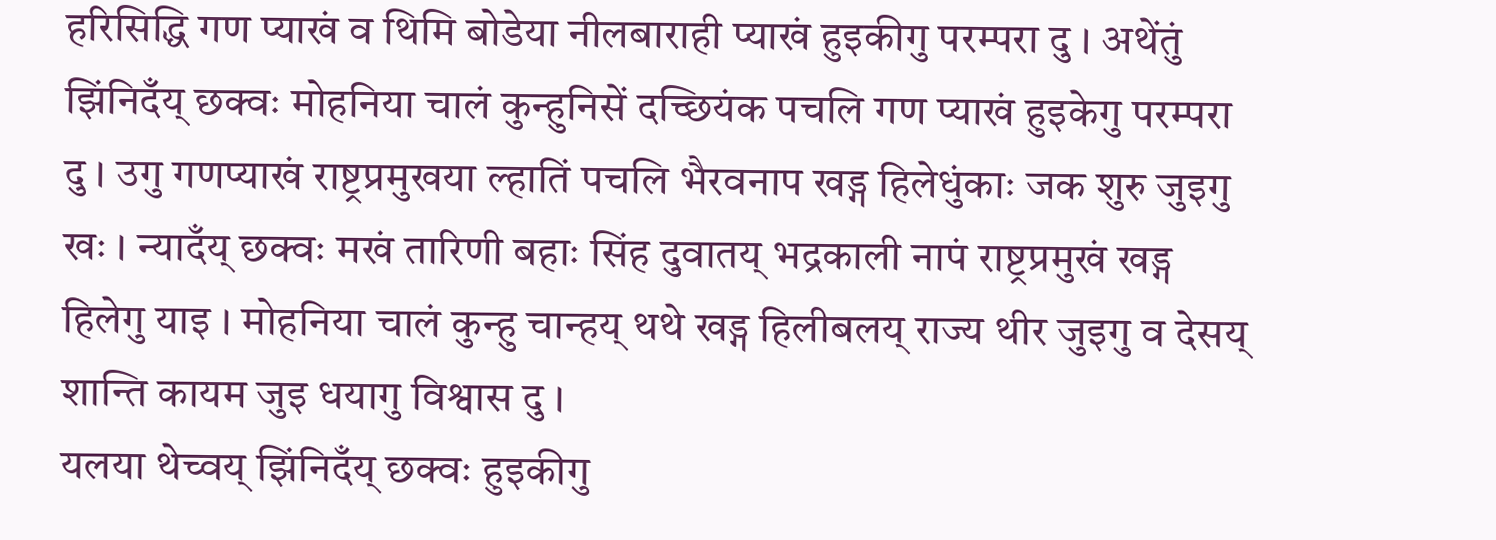हरिसिद्धि गण प्याखं व थिमि बोडेया नीलबाराही प्याखं हुइकीगु परम्परा दु । अथेंतुं झिंनिदँय् छक्वः मोहनिया चालं कुन्हुनिसें दच्छियंक पचलि गण प्याखं हुइकेगु परम्परा दु । उगु गणप्याखं राष्ट्रप्रमुखया ल्हातिं पचलि भैरवनाप खड्ग हिलेधुंकाः जक शुरु जुइगु खः । न्यादँय् छक्वः मखं तारिणी बहाः सिंह दुवातय् भद्रकाली नापं राष्ट्रप्रमुखं खड्ग हिलेगु याइ । मोहनिया चालं कुन्हु चान्हय् थथे खड्ग हिलीबलय् राज्य थीर जुइगु व देसय् शान्ति कायम जुइ धयागु विश्वास दु ।
यलया थेच्वय् झिंनिदँय् छक्वः हुइकीगु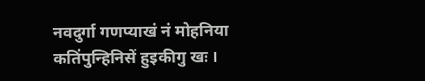नवदुर्गा गणप्याखं नं मोहनिया कतिंपुन्हिनिसें हुइकीगु खः ।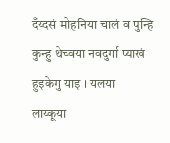दँय्दसं मोहनिया चालं व पुन्हि कुन्हु थेच्वया नवदुर्गा प्याखं हुइकेगु याइ । यलया
लाय्कूया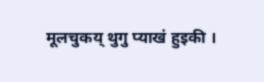मूलचुकय् थुगु प्याखं हुइकी ।